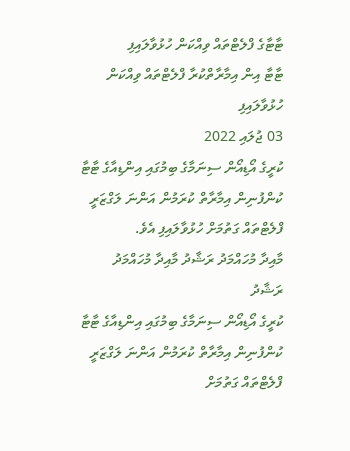ޓާޓާގެ ފްލެޓްތައް ވިއްކަން ހުޅުވާލައިފި
ޓާޓާ އިން އިމާރާތްކުރާ ފްލެޓްތައް ވިއްކަން ހުޅުވާލައިފި
03 ޖުލައި 2022
ކުރީގެ އޯޑިއޯން ސިނަމާގެ ބިމުގައި އިންޑިއާގެ ޓާޓާ ކުންފުނިން އިމާރާތް ކުރަމުން އަންނަ ލަގްޒަރީ ފްލެޓްތައް ގަތުމަށް ހުޅުވާލައިފި އެވެ.
މާއިދާ މުހައްމަދު ރަޝާދު މާއިދާ މުހައްމަދު ރަޝާދު
ކުރީގެ އޯޑިއޯން ސިނަމާގެ ބިމުގައި އިންޑިއާގެ ޓާޓާ ކުންފުނިން އިމާރާތް ކުރަމުން އަންނަ ލަގްޒަރީ ފްލެޓްތައް ގަތުމަށް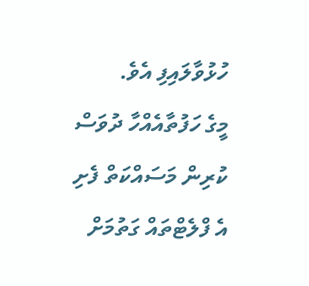ހުޅުވާލައިފި އެވެ.
މީގެ ހަފުތާއެއްހާ ދުވަސް ކުރިން މަސައްކަތް ފެށި އެ ފްލެޓްތައް ގަތުމަށް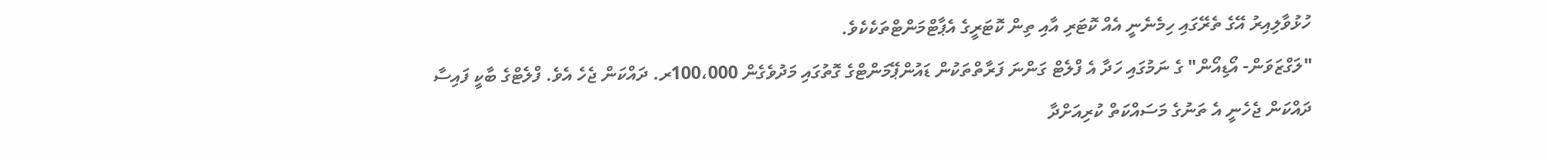ހުޅުވާލިއިރު އޭގެ ތެރޭގައި ހިމެނެނީ އެއް ކޮޓަރި އާއި ތިން ކޮޓަރީގެ އެޕާޓްމަންޓްތަކެކެވެ.
"ލަގްޒަވަން- އޯޑިއޯން" ގެ ނަމުގައި ހަދާ އެ ފްލެޓް ގަންނަ ފަރާތްތަކުން ޑައުންޕޭމަންޓްގެ ގޮތުގައި މަދުވެގެން 100،000ރ. ދައްކަން ޖެހެ އެވެ. ފްލެޓްގެ ބާކީ ފައިސާ ދައްކަން ޖެހެނީ އެ ތަނުގެ މަސައްކަތް ކުރިއަށްދާ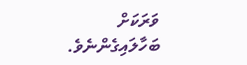ވަރަކަށް ބަހާލައިގެންނެވެ.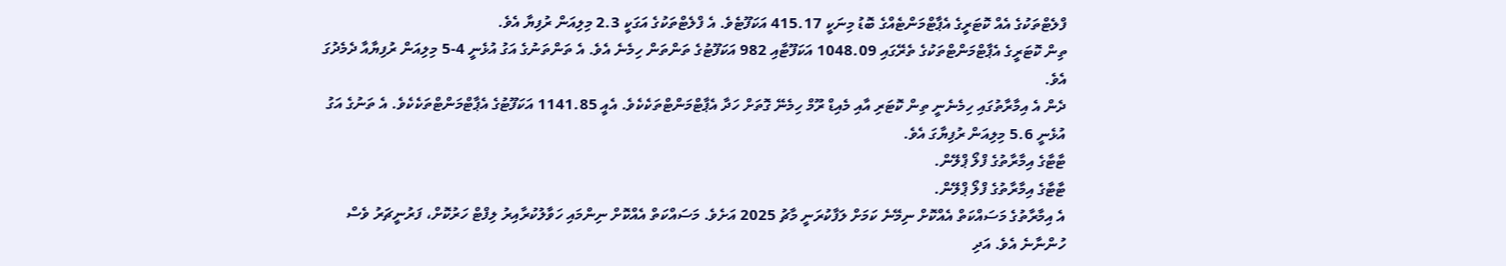ފްލެޓްތަކުގެ އެއް ކޮޓަރީގެ އެޕާޓްމަންޓެއްގެ ބޮޑު މިނަކީ 415.17 އަކަފޫޓެވެ. އެ ފްލެޓްތަކުގެ އަގަކީ 2.3 މިލިއަން ރުފިޔާ އެވެ.
ތިން ކޮޓަރީގެ އެޕާޓްމަންޓްތަކުގެ ތެރޭގައި 1048.09 އަކަފޫޓާއި 982 އަކަފޫޓުގެ ތަންތަން ހިމެނެ އެވެ. އެ ތަންތަނުގެ އަގު އުޅެނީ 4-5 މިލިއަން ރުފިޔާއާ ދެމެދުގަ އެވެ.
ދެން އެ އިމާރާތުގައި ހިމެނެނީ ތިން ކޮޓަރި އާއި މެއިޑް ރޫމް ހިމެނޭ ގޮތަށް ހަދާ އެޕާޓްމަންޓްތަކެކެވެ. އެއީ 1141.85 އަކަފޫޓުގެ އެޕާޓްމަންޓްތަކެކެވެ. އެ ތަނުގެ އަގު އުޅެނީ 5.6 މިލިއަން ރުފިޔާގަ އެވެ.
ޓާޓާގެ އިމާރާތުގެ ފްލޯ ޕްލޭން.
ޓާޓާގެ އިމާރާތުގެ ފްލޯ ޕްލޭން.
އެ އިމާރާތުގެ މަސައްކަތް އެއްކޮށް ނިމޭނެ ކަމަށް ލަފާކުރަނީ މާޗު 2025 އަށެވެ. މަސައްކަތް އެއްކޮށް ނިންމައި ހަވާލުކުރާއިރު ލިފްޓް ހަރުކޮށް، ފަރުނީޗަރު ވެސް ހުންނާނެ އެވެ. އަދި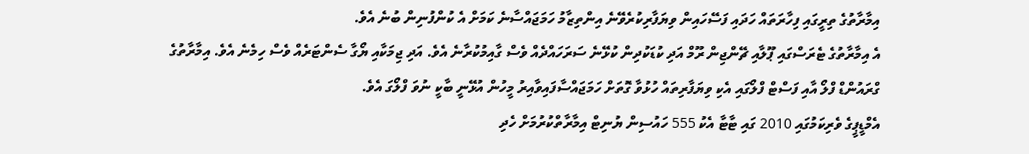އިމާރާތުގެ ތިރީގައި ފިހާރަތައް ހަދައި ފަސޭހައިން ވިޔަފާރިކުރެވޭނެ އިންތިޒާމު ހަމަޖައްސާނެ ކަމަށް އެ ކުންފުނިން ބުނެ އެވެ.
އެ އިމާރާތުގެ ޓެރަސްގައި ޕޫލާއި ޗޭންޖިން ރޫމް އަދި ކުޑަކުދިން ކުޅޭނެ ސަރަހައްދެއް ވެސް ގާއިމުކުރާނެ އެވެ. އަދި ޖިމަކާއި ޔޯގާ ސެންޓަރެއް ވެސް ހިމެނެ އެވެ. އިމާރާތުގެ ގްރައުންޑް ފްލޯ އާއި ފަސްޓް ފްލޯގައި އެކި ވިޔަފާރިތައް ހުޅުވާ ގޮތަށް ހަމަޖައްސާފައިވާއިރު މީހުން އުޅޭނީ ބާކީ ނުވަ ފްލޯގަ އެވެ.
އެމްޑީޕީގެ ވެރިކަމުގައި 2010 ގައި ޓާޓާ އެކު 555 ހައުސިން ޔުނިޓް އިމާރާތްކުރުމަށް ހެދި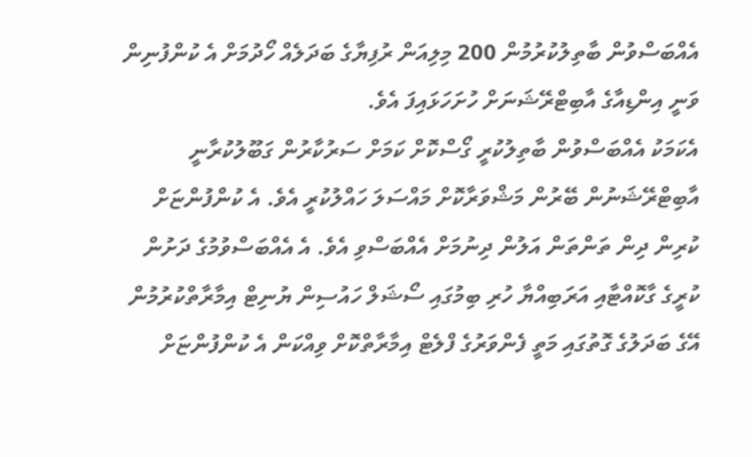އެއްބަސްވުން ބާތިލުކުރުމުން 200 މިލިއަން ރުފިޔާގެ ބަދަލެއް ހޯދުމަށް އެ ކުންފުނިން ވަނީ އިންޑިއާގެ އާބިޓްރޭޝަނަށް ހުށަހަޅައިފަ އެވެ.
އެކަމަކު އެއްބަސްވުން ބާތިލުކުރީ ގޯސްކޮށް ކަމަށް ސަރުކާރުން ގަބޫލުކުރާނީ އާބިޓްރޭޝަނުން ބޭރުން މަޝްވަރާކޮށް މައްސަލަ ހައްލުކުރީ އެވެ. އެ ކުންފުންޏަށް ކުރިން ދިން ތަންތަން އަލުން ދިނުމަށް އެއްބަސްވި އެވެ. އެ އެއްބަސްވުމުގެ ދަށުން ކުރީގެ ގާކޮއްޓާއި އަރަބިއްޔާ ހުރި ބިމުގައި ސޯޝަލް ހައުސިން ޔުނިޓް އިމާރާތްކުރުމުން އޭގެ ބަދަލުގެ ގޮތުގައި މަތީ ފެންވަރުގެ ފްލެޓް އިމާރާތްކޮށް ވިއްކަން އެ ކުންފުންޏަށް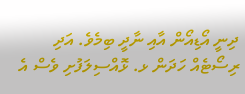ދިނީ އޯޑިއޯން އާއި ނާދީ ބިމެވެ. އަދި ރިސޯޓެއް ހަދަން ޅ. ޅޮއްސިލަފުށި ވެސް އެ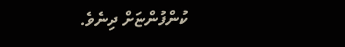ކުންފުންޏަށް ދިނެވެ.